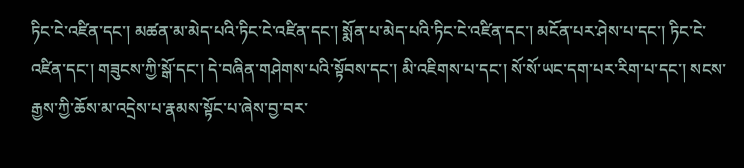ཏིང་ངེ་འཛིན་དང་། མཚན་མ་མེད་པའི་ཏིང་ངེ་འཛིན་དང་། སྨོན་པ་མེད་པའི་ཏིང་ངེ་འཛིན་དང་། མངོན་པར་ཤེས་པ་དང་། ཏིང་ངེ་འཛིན་དང་། གཟུངས་ཀྱི་སྒོ་དང་། དེ་བཞིན་གཤེགས་པའི་སྟོབས་དང་། མི་འཇིགས་པ་དང་། སོ་སོ་ཡང་དག་པར་རིག་པ་དང་། སངས་རྒྱས་ཀྱི་ཆོས་མ་འདྲེས་པ་རྣམས་སྟོང་པ་ཞེས་བྱ་བར་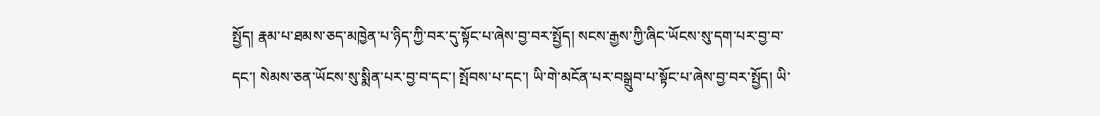སྤྱོད། རྣམ་པ་ཐམས་ཅད་མཁྱེན་པ་ཉིད་ཀྱི་བར་དུ་སྟོང་པ་ཞེས་བྱ་བར་སྤྱོད། སངས་རྒྱས་ཀྱི་ཞིང་ཡོངས་སུ་དག་པར་བྱ་བ་དང་། སེམས་ཅན་ཡོངས་སུ་སྨིན་པར་བྱ་བ་དང་། སྤོབས་པ་དང་། ཡི་གེ་མངོན་པར་བསྒྲུབ་པ་སྟོང་པ་ཞེས་བྱ་བར་སྤྱོད། ཡི་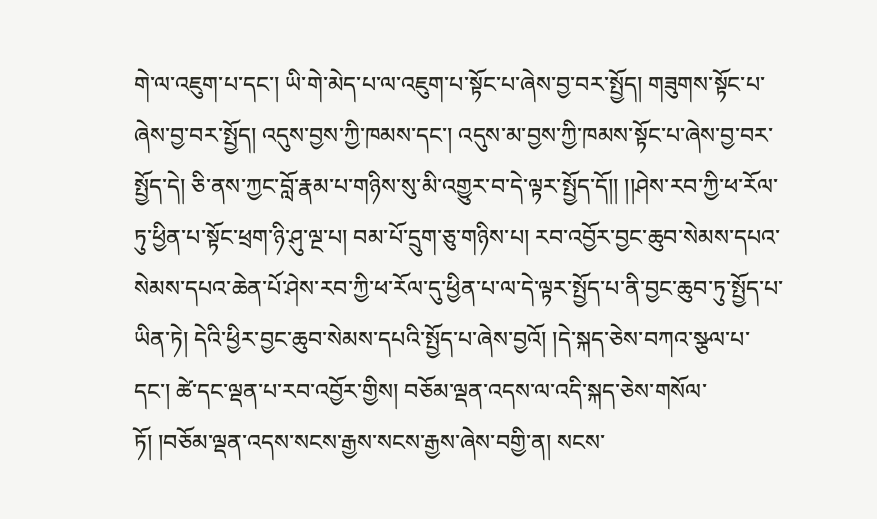གེ་ལ་འཇུག་པ་དང་། ཡི་གེ་མེད་པ་ལ་འཇུག་པ་སྟོང་པ་ཞེས་བྱ་བར་སྤྱོད། གཟུགས་སྟོང་པ་ཞེས་བྱ་བར་སྤྱོད། འདུས་བྱས་ཀྱི་ཁམས་དང་། འདུས་མ་བྱས་ཀྱི་ཁམས་སྟོང་པ་ཞེས་བྱ་བར་སྤྱོད་དེ། ཅི་ནས་ཀྱང་བློ་རྣམ་པ་གཉིས་སུ་མི་འགྱུར་བ་དེ་ལྟར་སྤྱོད་དོ།། །།ཤེས་རབ་ཀྱི་ཕ་རོལ་ཏུ་ཕྱིན་པ་སྟོང་ཕྲག་ཉི་ཤུ་ལྔ་པ། བམ་པོ་དྲུག་ཅུ་གཉིས་པ། རབ་འབྱོར་བྱང་ཆུབ་སེམས་དཔའ་སེམས་དཔའ་ཆེན་པོ་ཤེས་རབ་ཀྱི་ཕ་རོལ་དུ་ཕྱིན་པ་ལ་དེ་ལྟར་སྤྱོད་པ་ནི་བྱང་ཆུབ་ཏུ་སྤྱོད་པ་ཡིན་ཏེ། དེའི་ཕྱིར་བྱང་ཆུབ་སེམས་དཔའི་སྤྱོད་པ་ཞེས་བྱའོ། །དེ་སྐད་ཅེས་བཀའ་སྩལ་པ་དང་། ཚེ་དང་ལྡན་པ་རབ་འབྱོར་གྱིས། བཅོམ་ལྡན་འདས་ལ་འདི་སྐད་ཅེས་གསོལ་ཏོ། །བཅོམ་ལྡན་འདས་སངས་རྒྱས་སངས་རྒྱས་ཞེས་བགྱི་ན། སངས་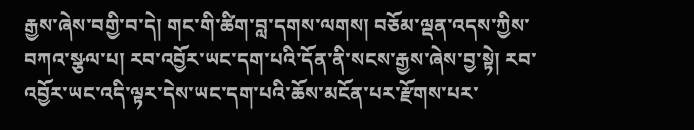རྒྱས་ཞེས་བགྱི་བ་དེ། གང་གི་ཚིག་བླ་དགས་ལགས། བཅོམ་ལྡན་འདས་ཀྱིས་བཀའ་སྩལ་པ། རབ་འབྱོར་ཡང་དག་པའི་དོན་ནི་སངས་རྒྱས་ཞེས་བྱ་སྟེ། རབ་འབྱོར་ཡང་འདི་ལྟར་དེས་ཡང་དག་པའི་ཆོས་མངོན་པར་རྫོགས་པར་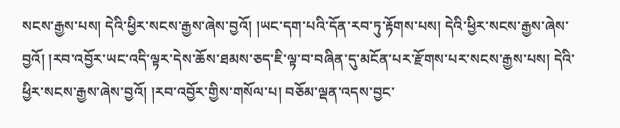སངས་རྒྱས་པས། དེའི་ཕྱིར་སངས་རྒྱས་ཞེས་བྱའོ། །ཡང་དག་པའི་དོན་རབ་ཏུ་རྟོགས་པས། དེའི་ཕྱིར་སངས་རྒྱས་ཞེས་བྱའོ། །རབ་འབྱོར་ཡང་འདི་ལྟར་དེས་ཆོས་ཐམས་ཅད་ཇི་ལྟ་བ་བཞིན་དུ་མངོན་པར་རྫོགས་པར་སངས་རྒྱས་པས། དེའི་ཕྱིར་སངས་རྒྱས་ཞེས་བྱའོ། །རབ་འབྱོར་གྱིས་གསོལ་པ། བཅོམ་ལྡན་འདས་བྱང་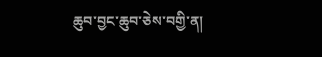ཆུབ་བྱང་ཆུབ་ཅེས་བགྱི་ན།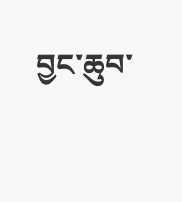བྱང་ཆུབ་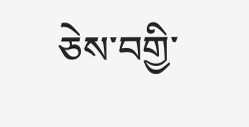ཅེས་བགྱི་